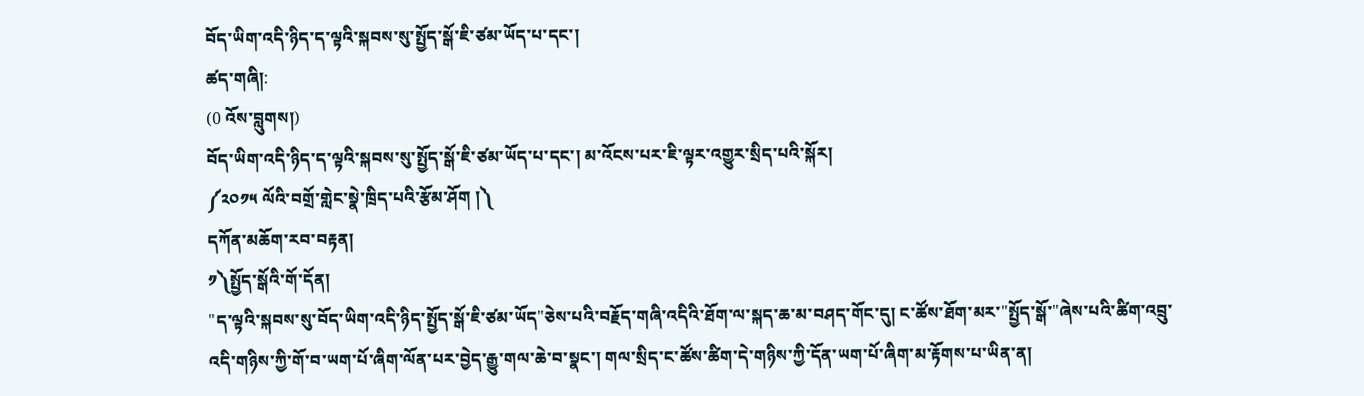བོད་ཡིག་འདི་ཉིད་ད་ལྟའི་སྐབས་སུ་སྤྱོད་སྒོ་ཇི་ཙམ་ཡོད་པ་དང་།
ཚད་གཞི།:
(0 འོས་བླུགས།)
བོད་ཡིག་འདི་ཉིད་ད་ལྟའི་སྐབས་སུ་སྤྱོད་སྒོ་ཇི་ཙམ་ཡོད་པ་དང་། མ་འོངས་པར་ཇི་ལྟར་འགྱུར་སྲིད་པའི་སྐོར།
༼༢༠༡༥ ལོའི་བགྲོ་གླེང་སྣེ་ཁྲིད་པའི་རྩོམ་ཤོག །༽
དཀོན་མཆོག་རབ་བརྟན།
༡༽སྤྱོད་སྒོའི་གོ་དོན།
"ད་ལྟའི་སྐབས་སུ་བོད་ཡིག་འདི་ཉིད་སྤྱོད་སྒོ་ཇི་ཙམ་ཡོད"ཅེས་པའི་བརྗོད་གཞི་འདིའི་ཐོག་ལ་སྐད་ཆ་མ་བཤད་གོང་དུ། ང་ཚོས་ཐོག་མར་"སྤྱོད་སྒོ་"ཞེས་པའི་ཚིག་འབྲུ་འདི་གཉིས་ཀྱི་གོ་བ་ཡག་པོ་ཞིག་ལོན་པར་བྱེད་རྒྱུ་གལ་ཆེ་བ་སྣང་། གལ་སྲིད་ང་ཚོས་ཚིག་དེ་གཉིས་ཀྱི་དོན་ཡག་པོ་ཞིག་མ་རྟོགས་པ་ཡིན་ན།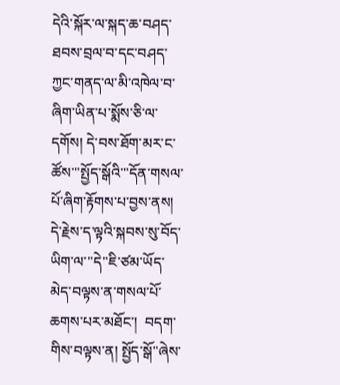དེའི་སྐོར་ལ་སྐད་ཆ་བཤད་ཐབས་བྲལ་བ་དང་བཤད་ཀྱང་གནད་ལ་མི་འཁེལ་བ་ཞིག་ཡིན་པ་སྨོས་ཅི་ལ་དགོས། དེ་བས་ཐོག་མར་ང་ཚོས་"སྤྱོད་སྒོའི་"དོན་གསལ་པོ་ཞིག་རྟོགས་པ་བྱས་ནས། དེ་རྗེས་ད་ལྟའི་སྐབས་སུ་བོད་ཡིག་ལ་"དེ"ཇི་ཙམ་ཡོད་མེད་བལྟས་ན་གསལ་པོ་ཆགས་པར་མཐོང་།  བདག་གིས་བལྟས་ན། སྤྱོད་སྒོ"ཞེས་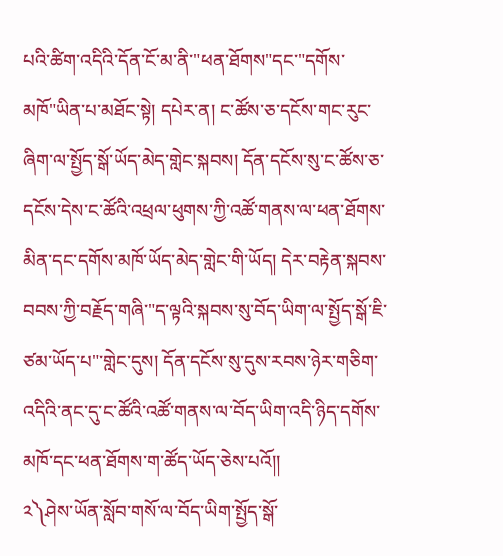པའི་ཚིག་འདིའི་དོན་ངོ་མ་ནི་"ཕན་ཐོགས"དང་"དགོས་མཁོ"ཡིན་པ་མཐོང་སྟེ། དཔེར་ན། ང་ཚོས་ཅ་དངོས་གང་རུང་ཞིག་ལ་སྤྱོད་སྒོ་ཡོད་མེད་གླེང་སྐབས། དོན་དངོས་སུ་ང་ཚོས་ཅ་དངོས་དེས་ང་ཚོའི་འཕྲལ་ཕུགས་ཀྱི་འཚོ་གནས་ལ་ཕན་ཐོགས་མིན་དང་དགོས་མཁོ་ཡོད་མེད་གླེང་གི་ཡོད། དེར་བརྟེན་སྐབས་བབས་ཀྱི་བརྗོད་གཞི་"ད་ལྟའི་སྐབས་སུ་བོད་ཡིག་ལ་སྤྱོད་སྒོ་ཇི་ཙམ་ཡོད་པ"་གླེང་དུས། དོན་དངོས་སུ་དུས་རབས་ཉེར་གཅིག་འདིའི་ནང་དུ་ང་ཚོའི་འཚོ་གནས་ལ་བོད་ཡིག་འདི་ཉིད་དགོས་མཁོ་དང་ཕན་ཐོགས་ག་ཚོད་ཡོད་ཅེས་པའོ།།
༢༽ཤེས་ཡོན་སློབ་གསོ་ལ་བོད་ཡིག་སྤྱོད་སྒོ་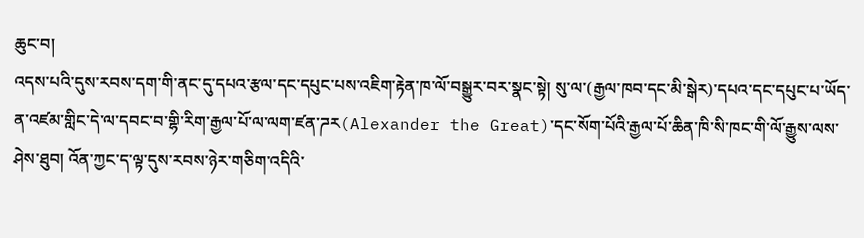ཆུང་བ།
འདས་པའི་དུས་རབས་དག་གི་ནང་དུ་དཔའ་རྩལ་དང་དཔུང་པས་འཇིག་རྟེན་ཁ་ལོ་བསྒྱུར་བར་སྣང་སྟེ། སུ་ལ་(རྒྱལ་ཁབ་དང་མི་སྒེར)་དཔའ་དང་དཔུང་པ་ཡོད་ན་འཛམ་གླིང་དེ་ལ་དབང་བ་གྷི་རིག་རྒྱལ་པོ་ལ་ལག་ཛན་ཌར(Alexander the Great)་དང་སོག་པོའི་རྒྱལ་པོ་ཆིན་ཁི་སི་ཁང་གི་ལོ་རྒྱུས་ལས་ཤེས་ཐུབ། འོན་ཀྱང་ད་ལྟ་དུས་རབས་ཉེར་གཅིག་འདིའི་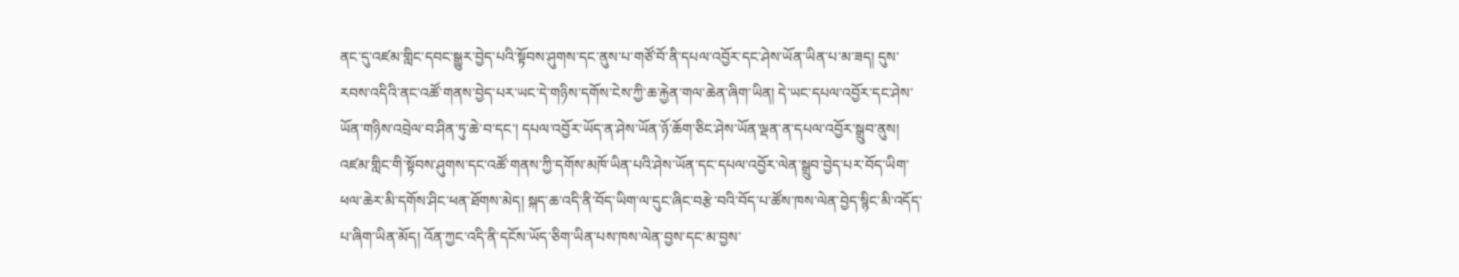ནང་དུ་འཛམ་གླིང་དབང་སྒྱུར་བྱེད་པའི་སྟོབས་ཤུགས་དང་ནུས་པ་གཙོ་བོ་ནི་དཔལ་འབྱོར་དང་ཤེས་ཡོན་ཡིན་པ་མ་ཟད། དུས་རབས་འདིའི་ནང་འཚོ་གནས་བྱེད་པར་ཡང་དེ་གཉིས་དགོས་ངེས་ཀྱི་ཆ་རྐྱེན་གལ་ཆེན་ཞིག་ཡིན། དེ་ཡང་དཔལ་འབྱོར་དང་ཤེས་ཡོན་གཉིས་འབྲེལ་བ་ཤིན་ཏུ་ཆེ་བ་དང་། དཔལ་འབྱོར་ཡོད་ན་ཤེས་ཡོན་ཉོ་ཆོག་ཅིང་ཤེས་ཡོན་ལྡན་ན་དཔལ་འབྱོར་སྒྲུབ་ནུས། འཛམ་གླིང་གི་སྟོབས་ཤུགས་དང་འཚོ་གནས་ཀྱི་དགོས་མཁོ་ཡིན་པའི་ཤེས་ཡོན་དང་དཔལ་འབྱོར་ལེན་སྒྲུབ་བྱེད་པར་བོད་ཡིག་ཕལ་ཆེར་མི་དགོས་ཤིང་ཕན་ཐོགས་མེད། སྐད་ཆ་འདི་ནི་བོད་ཡིག་ལ་དུང་ཞིང་བརྩེ་བའི་བོད་པ་ཚོས་ཁས་ལེན་བྱེད་སྙིང་མི་འདོད་པ་ཞིག་ཡིན་མོད། འོན་ཀྱང་འདི་ནི་དངོས་ཡོད་ཅིག་ཡིན་པས་ཁས་ལེན་བྱས་དང་མ་བྱས་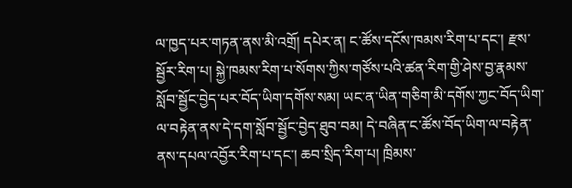ལ་ཁྱད་པར་གཏན་ནས་མི་འགྲོ། དཔེར་ན། ང་ཚོས་དངོས་ཁམས་རིག་པ་དང་། རྫས་སྦྱོར་རིག་པ། སྐྱེ་ཁམས་རིག་པ་སོགས་ཀྱིས་གཙོས་པའི་ཚན་རིག་གྱི་ཤེས་བྱ་རྣམས་སློབ་སྦྱོང་བྱེད་པར་བོད་ཡིག་དགོས་སམ། ཡང་ན་ཡིན་གཅིག་མི་དགོས་ཀྱང་བོད་ཡིག་ལ་བརྟེན་ནས་དེ་དག་སློབ་སྦྱོང་བྱེད་ཐུབ་བམ། དེ་བཞིན་ང་ཚོས་བོད་ཡིག་ལ་བརྟེན་ནས་དཔལ་འབྱོར་རིག་པ་དང་། ཆབ་སྲིད་རིག་པ། ཁྲིམས་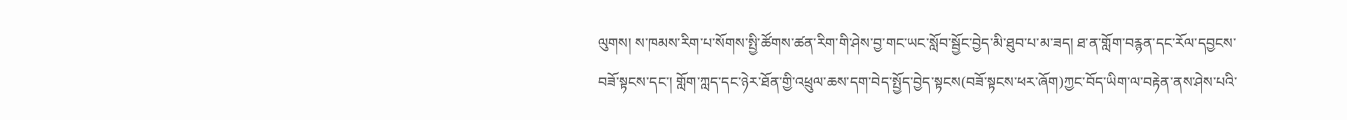ལུགས། ས་ཁམས་རིག་པ་སོགས་སྤྱི་ཚོགས་ཚན་རིག་གི་ཤེས་བྱ་གང་ཡང་སློབ་སྦྱོང་བྱེད་མི་ཐུབ་པ་མ་ཟད། ཐ་ན་གློག་བརྙན་དང་རོལ་དབྱངས་བཟོ་སྟངས་དང་། གློག་ཀླད་དང་ཉེར་ཐོན་གྱི་འཕྲུལ་ཆས་དག་བེད་སྤྱོད་བྱེད་སྟངས(བཟོ་སྟངས་ཕར་ཞོག)ཀྱང་བོད་ཡིག་ལ་བརྟེན་ནས་ཤེས་པའི་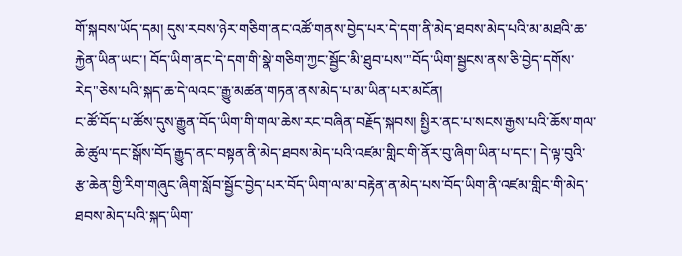གོ་སྐབས་ཡོད་དམ། དུས་རབས་ཉེར་གཅིག་ནང་འཚོ་གནས་བྱེད་པར་དེ་དག་ནི་མེད་ཐབས་མེད་པའི་མ་མཐའི་ཆ་རྐྱེན་ཡིན་ཡང་། བོད་ཡིག་ནང་དེ་དག་གི་སྣེ་གཅིག་ཀྱང་སྦྱོང་མི་ཐུབ་པས་"བོད་ཡིག་སྦྱངས་ནས་ཅི་བྱེད་དགོས་རེད"ཅེས་པའི་སྐད་ཆ་དེ་ལའང་་རྒྱུ་མཚན་གཏན་ནས་མེད་པ་མ་ཡིན་པར་མངོན།
ང་ཚོ་བོད་པ་ཚོས་དུས་རྒྱུན་བོད་ཡིག་གི་གལ་ཆེས་རང་བཞིན་བརྗོད་སྐབས། སྤྱིར་ནང་པ་སངས་རྒྱས་པའི་ཆོས་གལ་ཆེ་ཚུལ་དང་སྒོས་བོད་རྒྱུད་ནང་བསྟན་ནི་མེད་ཐབས་མེད་པའི་འཛམ་གླིང་གི་ནོར་བུ་ཞིག་ཡིན་པ་དང་། དེ་ལྟ་བུའི་རྩ་ཆེན་གྱི་རིག་གཞུང་ཞིག་སློབ་སྦྱོང་བྱེད་པར་བོད་ཡིག་ལ་མ་བརྟེན་ན་མེད་པས་བོད་ཡིག་ནི་འཛམ་གླིང་གི་མེད་ཐབས་མེད་པའི་སྐད་ཡིག་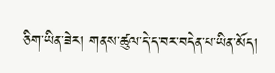ཅིག་ཡིན་ཟེར། གནས་ཚུལ་དེ་ད་བར་བདེན་པ་ཡིན་མོད།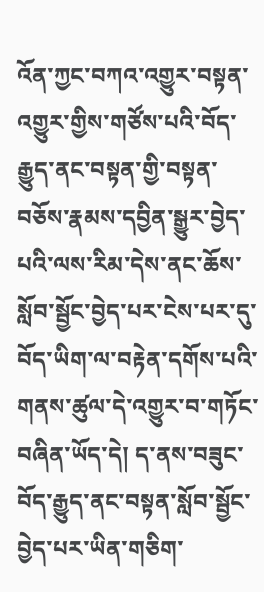འོན་ཀྱང་བཀའ་འགྱུར་བསྟན་འགྱུར་གྱིས་གཙོས་པའི་བོད་རྒྱུད་ནང་བསྟན་གྱི་བསྟན་བཅོས་རྣམས་དབྱིན་སྒྱུར་བྱེད་པའི་ལས་རིམ་དེས་ནང་ཆོས་སློབ་སྦྱོང་བྱེད་པར་ངེས་པར་དུ་བོད་ཡིག་ལ་བརྟེན་དགོས་པའི་གནས་ཚུལ་དེ་འགྱུར་བ་གཏོང་བཞིན་ཡོད་དེ། ད་ནས་བཟུང་བོད་རྒྱུད་ནང་བསྟན་སློབ་སྦྱོང་བྱེད་པར་ཡིན་གཅིག་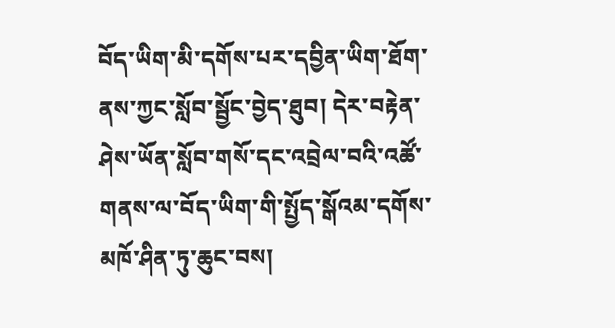བོད་ཡིག་མི་དགོས་པར་དབྱིན་ཡིག་ཐོག་ནས་ཀྱང་སློབ་སྦྱོང་བྱེད་ཐུབ། དེར་བརྟེན་ཤེས་ཡོན་སློབ་གསོ་དང་འབྲེལ་བའི་འཚོ་གནས་ལ་བོད་ཡིག་གི་སྤྱོད་སྒོའམ་དགོས་མཁོ་ཤིན་ཏུ་ཆུང་བས།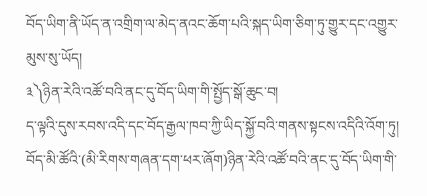བོད་ཡིག་ནི་ཡོད་ན་འགྲིག་ལ་མེད་ནའང་ཆོག་པའི་སྐད་ཡིག་ཅིག་ཏུ་གྱུར་དང་འགྱུར་མུས་སུ་ཡོད།
༣༽ཉིན་རེའི་འཚོ་བའི་ནང་དུ་བོད་ཡིག་གི་སྤྱོད་སྒོ་ཆུང་བ།
ད་ལྟའི་དུས་རབས་འདི་དང་བོད་རྒྱལ་ཁབ་ཀྱི་ཡིད་སྐྱོ་བའི་གནས་སྟངས་འདིའི་འོག་ཏུ། བོད་མི་ཚོའི་(མི་རིགས་གཞན་དག་ཕར་ཞོག)ཉིན་རེའི་འཚོ་བའི་ནང་དུ་བོད་ཡིག་གི་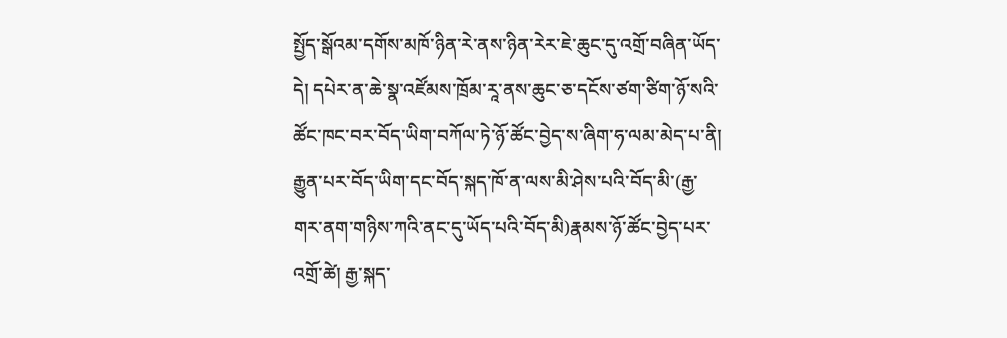སྤྱོད་སྒོའམ་དགོས་མཁོ་ཉིན་རེ་ནས་ཉིན་རེར་ཇེ་ཆུང་དུ་འགྲོ་བཞིན་ཡོད་དེ། དཔེར་ན་ཆེ་སྣ་འཛོམས་ཁྲོམ་རཱ་ནས་ཆུང་ཅ་དངོས་ཙག་ཙིག་ཉོ་སའི་ཚོང་ཁང་བར་བོད་ཡིག་བཀོལ་ཏེ་ཉོ་ཚོང་བྱེད་ས་ཞིག་ཧ་ལམ་མེད་པ་ནི། རྒྱུན་པར་བོད་ཡིག་དང་བོད་སྐད་ཁོ་ན་ལས་མི་ཤེས་པའི་བོད་མི་(རྒྱ་གར་ནག་གཉིས་ཀའི་ནང་དུ་ཡོད་པའི་བོད་མི)རྣམས་ཉོ་ཚོང་བྱེད་པར་འགྲོ་ཚེ། རྒྱ་སྐད་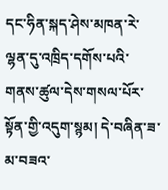དང་ཧིན་སྐད་ཤེས་མཁན་རེ་ལྷན་དུ་འཁྲིད་དགོས་པའི་གནས་ཚུལ་དེས་གསལ་པོར་སྟོན་གྱི་འདུག་སྙམ། དེ་བཞིན་ཟ་མ་བཟའ་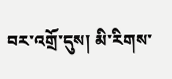བར་འགྲོ་དུས། མི་རིགས་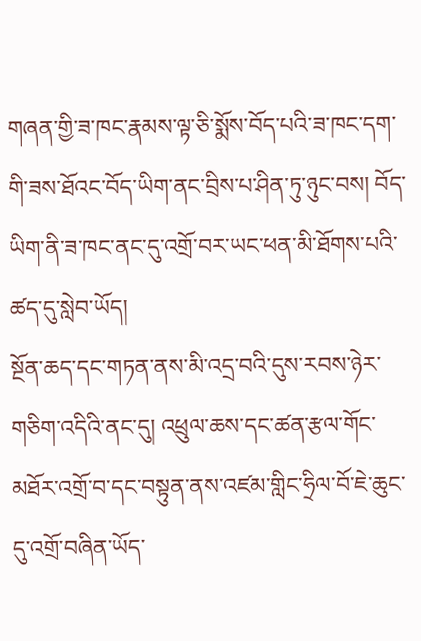གཞན་གྱི་ཟ་ཁང་རྣམས་ལྟ་ཅི་སྨོས་བོད་པའི་ཟ་ཁང་དག་གི་ཟས་ཐོའང་བོད་ཡིག་ནང་བྲིས་པ་ཤིན་ཏུ་ཉུང་བས། བོད་ཡིག་ནི་ཟ་ཁང་ནང་དུ་འགྲོ་བར་ཡང་ཕན་མི་ཐོགས་པའི་ཚད་དུ་སླེབ་ཡོད།
སྔོན་ཆད་དང་གཏན་ནས་མི་འདྲ་བའི་དུས་རབས་ཉེར་གཅིག་འདིའི་ནང་དུ། འཕྲུལ་ཆས་དང་ཚན་རྩལ་གོང་མཐོར་འགྲོ་བ་དང་བསྟུན་ནས་འཛམ་གླིང་ཧྲིལ་བོ་ཇེ་ཆུང་དུ་འགྲོ་བཞིན་ཡོད་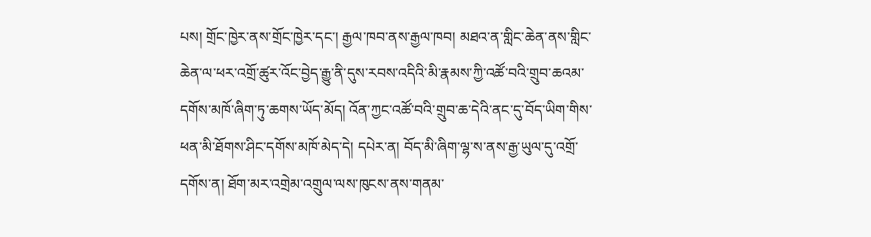པས། གྲོང་ཁྱེར་ནས་གྲོང་ཁྱེར་དང་། རྒྱལ་ཁབ་ནས་རྒྱལ་ཁབ། མཐའ་ན་གླིང་ཆེན་ནས་གླིང་ཆེན་ལ་ཕར་འགྲོ་ཚུར་འོང་བྱེད་རྒྱུ་ནི་དུས་རབས་འདིའི་མི་རྣམས་ཀྱི་འཚོ་བའི་གྲུབ་ཆའམ་དགོས་མཁོ་ཞིག་ཏུ་ཆགས་ཡོད་མོད། འོན་ཀྱང་འཚོ་བའི་གྲུབ་ཆ་དེའི་ནང་དུ་བོད་ཡིག་གིས་ཕན་མི་ཐོགས་ཤིང་དགོས་མཁོ་མེད་དེ། དཔེར་ན། བོད་མི་ཞིག་ལྷ་ས་ནས་རྒྱ་ཡུལ་དུ་འགྲོ་དགོས་ན། ཐོག་མར་འགྲེམ་འགྲུལ་ལས་ཁུངས་ནས་གནམ་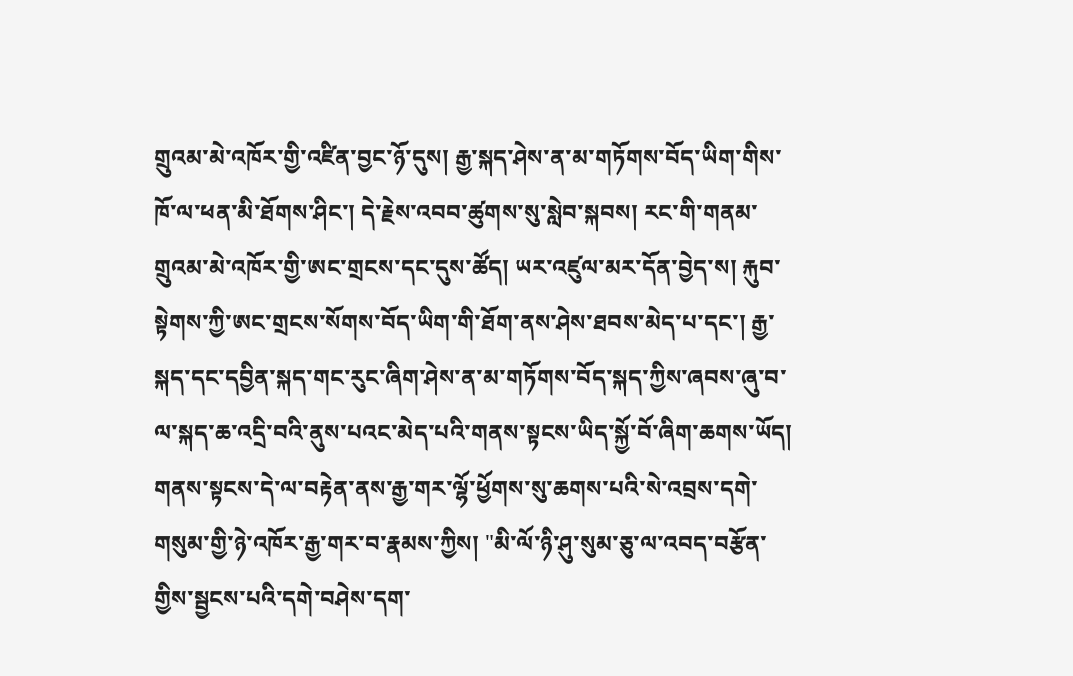གྲུའམ་མེ་འཁོར་གྱི་འཛིན་བྱང་ཉོ་དུས། རྒྱ་སྐད་ཤེས་ན་མ་གཏོགས་བོད་ཡིག་གིས་ཁོ་ལ་ཕན་མི་ཐོགས་ཤིང་། དེ་རྗེས་འབབ་ཚུགས་སུ་སླེབ་སྐབས། རང་གི་གནམ་གྲུའམ་མེ་འཁོར་གྱི་ཨང་གྲངས་དང་དུས་ཚོད། ཡར་འཛུལ་མར་དོན་བྱེད་ས། རྐུབ་སྟེགས་ཀྱི་ཨང་གྲངས་སོགས་བོད་ཡིག་གི་ཐོག་ནས་ཤེས་ཐབས་མེད་པ་དང་། རྒྱ་སྐད་དང་དབྱིན་སྐད་གང་རུང་ཞིག་ཤེས་ན་མ་གཏོགས་བོད་སྐད་ཀྱིས་ཞབས་ཞུ་བ་ལ་སྐད་ཆ་འདྲི་བའི་ནུས་པའང་མེད་པའི་གནས་སྟངས་ཡིད་སྐྱོ་བོ་ཞིག་ཆགས་ཡོད། གནས་སྟངས་དེ་ལ་བརྟེན་ནས་རྒྱ་གར་ལྷོ་ཕྱོགས་སུ་ཆགས་པའི་སེ་འབྲས་དགེ་གསུམ་གྱི་ཉེ་འཁོར་རྒྱ་གར་བ་རྣམས་ཀྱིས། "མི་ལོ་ཉི་ཤུ་སུམ་ཅུ་ལ་འབད་བརྩོན་གྱིས་སྦྱངས་པའི་དགེ་བཤེས་དག་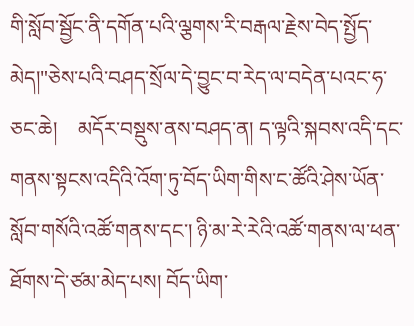གི་སློབ་སྦྱོང་ནི་དགོན་པའི་ལྕགས་རི་བརྒལ་རྗེས་བེད་སྤྱོད་མེད།"ཅེས་པའི་བཤད་སྲོལ་དེ་བྱུང་བ་རེད་ལ་བདེན་པའང་ཧ་ཅང་ཆེ།    མདོར་བསྡུས་ནས་བཤད་ན། ད་ལྟའི་སྐབས་འདི་དང་གནས་སྟངས་འདིའི་འོག་ཏུ་བོད་ཡིག་གིས་ང་ཚོའི་ཤེས་ཡོན་སློབ་གསོའི་འཚོ་གནས་དང་། ཉི་མ་རེ་རེའི་འཚོ་གནས་ལ་ཕན་ཐོགས་དེ་ཙམ་མེད་པས། བོད་ཡིག་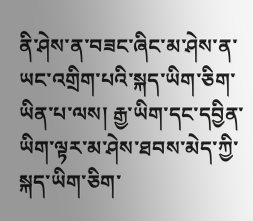ནི་ཤེས་ན་བཟང་ཞིང་མ་ཤེས་ན་ཡང་འགྲིག་པའི་སྐད་ཡིག་ཅིག་ཡིན་པ་ལས། རྒྱ་ཡིག་དང་དབྱིན་ཡིག་ལྟར་མ་ཤེས་ཐབས་མེད་ཀྱི་སྐད་ཡིག་ཅིག་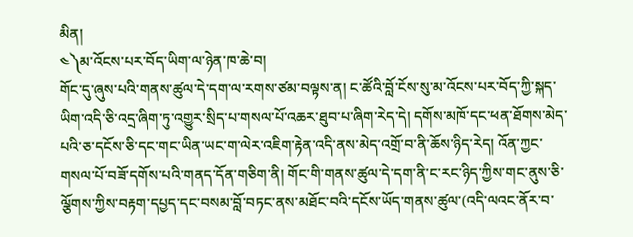མིན།
༤༽མ་འོངས་པར་བོད་ཡིག་ལ་ཉེན་ཁ་ཆེ་བ།
གོང་དུ་ཞུས་པའི་གནས་ཚུལ་དེ་དག་ལ་རགས་ཙམ་བལྟས་ན། ང་ཚོའི་བློ་ངོས་སུ་མ་འོངས་པར་བོད་ཀྱི་སྐད་ཡིག་འདི་ཅི་འདྲ་ཞིག་ཏུ་འགྱུར་སྲིད་པ་གསལ་པོ་འཆར་ཐུབ་པ་ཞིག་རེད་དེ། དགོས་མཁོ་དང་ཕན་ཐོགས་མེད་པའི་ཅ་དངོས་ཅི་དང་གང་ཡིན་ཡང་ག་ལེར་འཇིག་རྟེན་འདི་ནས་མེད་འགྲོ་བ་ནི་ཆོས་ཉིད་རེད། འོན་ཀྱང་གསལ་པོ་བཟོ་དགོས་པའི་གནད་དོན་གཅིག་ནི། གོང་གི་གནས་ཚུལ་དེ་དག་ནི་ང་རང་ཉིད་ཀྱིས་གང་ནུས་ཅི་ལྕོགས་ཀྱིས་བརྟག་དཔྱད་དང་བསམ་བློ་བཏང་ནས་མཐོང་བའི་དངོས་ཡོད་གནས་ཚུལ་(འདི་ལའང་ནོར་བ་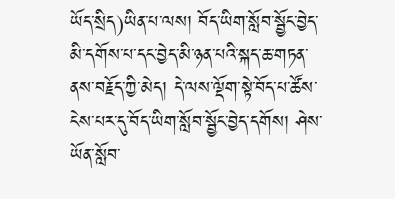ཡོད་སྲིད)ཡིན་པ་ལས། བོད་ཡིག་སློབ་སྦྱོང་བྱེད་མི་དགོས་པ་དང་བྱེད་མི་ཉན་པའི་སྐད་ཆ་གཏན་ནས་བརྗོད་ཀྱི་མེད། དེ་ལས་ལྡོག་སྟེ་བོད་པ་ཚོས་ངེས་པར་དུ་བོད་ཡིག་སློབ་སྦྱོང་བྱེད་དགོས། ཤེས་ཡོན་སློབ་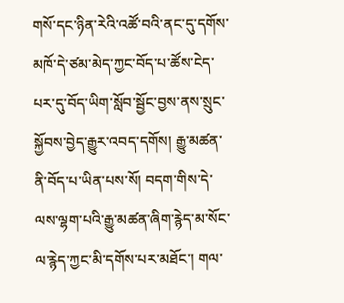གསོ་དང་ཉིན་རེའི་འཚོ་བའི་ནང་དུ་དགོས་མཁོ་དེ་ཙམ་མེད་ཀྱང་བོད་པ་ཚོས་ངེད་པར་དུ་བོད་ཡིག་སློབ་སྦྱོང་བྱས་ནས་སྲུང་སྐྱོབས་བྱེད་རྒྱུར་འབད་དགོས། རྒྱུ་མཚན་ནི་བོད་པ་ཡིན་པས་སོ། བདག་གིས་དེ་ལས་ལྷག་པའི་རྒྱུ་མཚན་ཞིག་རྙེད་མ་སོང་ལ་རྙེད་ཀྱང་མི་དགོས་པར་མཐོང་། གལ་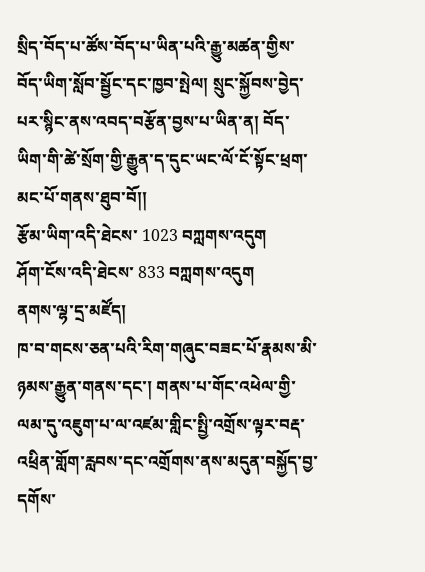སྲིད་བོད་པ་ཚོས་བོད་པ་ཡིན་པའི་རྒྱུ་མཚན་གྱིས་བོད་ཡིག་སློབ་སྦྱོང་དང་ཁྱབ་སྤེལ། སྲུང་སྐྱོབས་བྱེད་པར་སྙིང་ནས་འབད་བརྩོན་བྱས་པ་ཡིན་ན། བོད་ཡིག་གི་ཚེ་སྲོག་གྱི་རྒྱུན་ད་དུང་ཡང་ལོ་ངོ་སྟོང་ཕྲག་མང་པོ་གནས་ཐུབ་བོ།།
རྩོམ་ཡིག་འདི་ཐེངས་ 1023 བཀླགས་འདུག
ཤོག་ངོས་འདི་ཐེངས་ 833 བཀླགས་འདུག
ནགས་ལྷ་དྲ་མཛོད།
ཁ་བ་གངས་ཅན་པའི་རིག་གཞུང་བཟང་པོ་རྣམས་མི་ཉམས་རྒྱུན་གནས་དང་། གནས་པ་གོང་འཕེལ་གྱི་ལམ་དུ་འཇུག་པ་ལ་འཛམ་གླིང་སྤྱི་འགྲོས་ལྟར་བརྡ་འཕྲིན་གློག་རླབས་དང་འགྲོགས་ནས་མདུན་བསྐྱོད་བྱ་དགོས་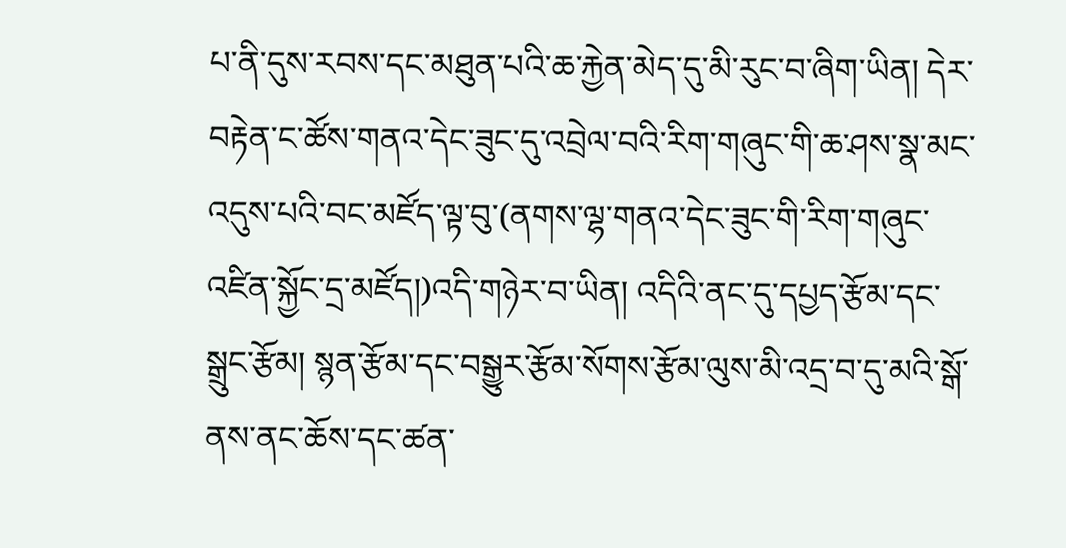པ་ནི་དུས་རབས་དང་མཐུན་པའི་ཆ་རྐྱེན་མེད་དུ་མི་རུང་བ་ཞིག་ཡིན། དེར་བརྟེན་ང་ཚོས་གནའ་དེང་ཟུང་དུ་འབྲེལ་བའི་རིག་གཞུང་གི་ཆ་ཤས་སྣ་མང་འདུས་པའི་བང་མཛོད་ལྟ་བུ་(ནགས་ལྷ་གནའ་དེང་ཟུང་གི་རིག་གཞུང་འཛིན་སྐྱོང་དྲ་མཛོད།)འདི་གཉེར་བ་ཡིན། འདིའི་ནང་དུ་དཔྱད་རྩོམ་དང་སྒྲུང་རྩོམ། སྙན་རྩོམ་དང་བསྒྱུར་རྩོམ་སོགས་རྩོམ་ལུས་མི་འདྲ་བ་དུ་མའི་སྒོ་ནས་ནང་ཆོས་དང་ཚན་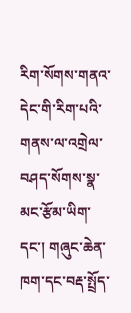རིག་སོགས་གནའ་དེང་གི་རིག་པའི་གནས་ལ་འགྲེལ་བཤད་སོགས་སྣ་མང་རྩོམ་ཡིག་དང་། གཞུང་ཆེན་ཁག་དང་བརྡ་སྤྲོད་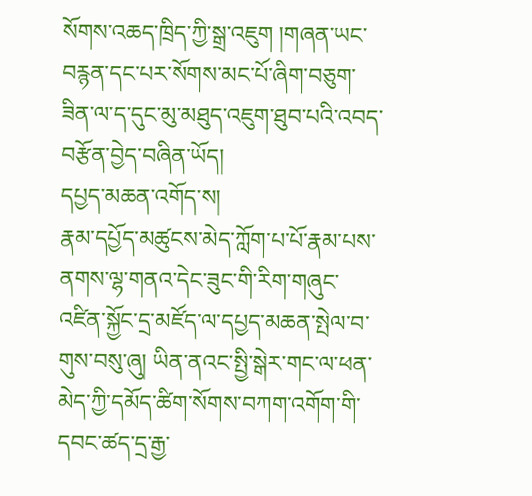སོགས་འཆད་ཁྲིད་ཀྱི་སྒྲ་འཇུག །གཞན་ཡང་བརྙན་དང་པར་སོགས་མང་པོ་ཞིག་བཅུག་ཟིན་ལ་ད་དུང་མུ་མཐུད་འཇུག་ཐུབ་པའི་འབད་བརྩོན་བྱེད་བཞིན་ཡོད།
དཔྱད་མཆན་འགོད་ས།
རྣམ་དཔྱོད་མཚུངས་མེད་ཀློག་པ་པོ་རྣམ་པས་ནགས་ལྷ་གནའ་དེང་ཟུང་གི་རིག་གཞུང་འཛིན་སྐྱོང་དྲ་མཛོད་ལ་དཔྱད་མཆན་སྤེལ་བ་གུས་བསུ་ཞུ། ཡིན་ནའང་སྤྱི་སྒེར་གང་ལ་ཕན་མེད་ཀྱི་དམོད་ཚིག་སོགས་བཀག་འགོག་གི་དབང་ཚད་དྲ་རྒྱ་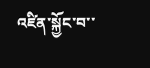འཛིན་སྐྱོང་བ་་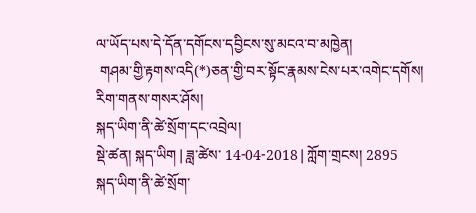ལ་ཡོད་པས་དེ་དོན་དགོངས་དབྱིངས་སུ་མངའ་བ་མཁྱེན།
 གཤམ་གྱི་རྟགས་འདི(*)ཅན་གྱི་བར་སྟོང་རྣམས་ངེས་པར་འགེང་དགོས།
རིག་གནས་གསར་ཤོས།
སྐད་ཡིག་ནི་ཚེ་སྲོག་དང་འབྲེལ།
སྡེ་ཚན། སྐད་ཡིག | ཟླ་ཚེས་ 14-04-2018 | ཀློག་གྲངས། 2895
སྐད་ཡིག་ནི་ཚེ་སྲོག་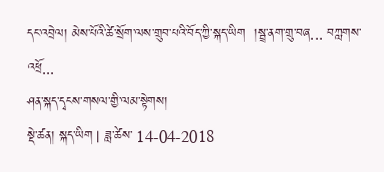དང་འབྲེལ། མེས་པོའི་ཚེ་སྲོག་ལས་གྲུབ་པའི་བོད་ཀྱི་སྐད་ཡིག  །སྦྲ་ནག་གྲུ་བཞ... བཀླགས་འཕྲོ...
ཤན་སྐད་དྭངས་གསལ་གྱི་ལམ་སྟེགས།
སྡེ་ཚན། སྐད་ཡིག | ཟླ་ཚེས་ 14-04-2018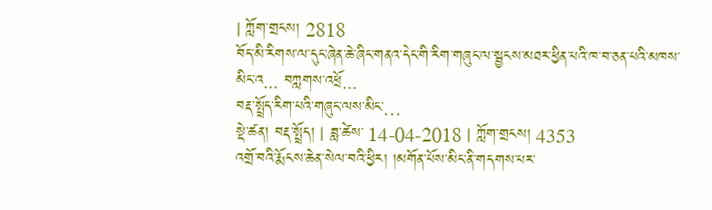| ཀློག་གྲངས། 2818
བོད་མི་རིགས་ལ་དུང་ཞེན་ཆེ་ཞིང་གནའ་དེང་གི་རིག་གཞུང་ལ་སྦྱངས་མཐར་ཕྱིན་པའི་ཁ་བ་ཅན་པའི་མཁས་མིང་འ... བཀླགས་འཕྲོ...
བརྡ་སྤྲོད་རིག་པའི་གཞུང་ལས་མིང་…
སྡེ་ཚན། བརྡ་སྤྲོད། | ཟླ་ཚེས་ 14-04-2018 | ཀློག་གྲངས། 4353
འགྲོ་བའི་རྨོངས་ཆེན་སེལ་བའི་ཕྱིར། །མགོན་པོས་མིང་ནི་གདགས་པར་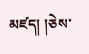མཛད། །ཅེས་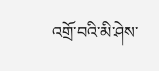འགྲོ་བའི་མི་ཤེས་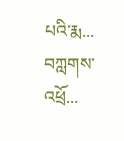པའི་རྨ... བཀླགས་འཕྲོ...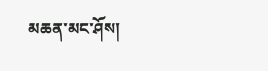མཆན་མང་ཤོས།